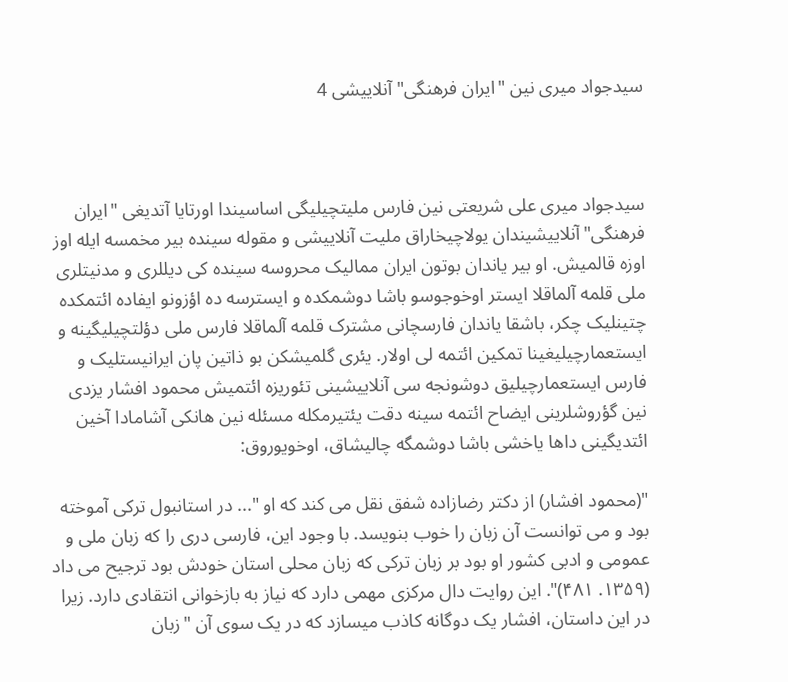سیدجواد میری نین "ایران فرهنگی" آنلاییشی 4



سیدجواد میری علی شریعتی نین فارس ملیتچیلیگی اساسیندا اورتایا آتدیغی "ایران فرهنگی" آنلاییشیندان یولاچیخاراق ملیت آنلاییشی و مقوله سینده بیر مخمسه ایله اوز اوزه قالمیش. او بیر یاندان بوتون ایران ممالیک محروسه سینده کی دیللری و مدنیتلری ملی قلمه آلماقلا ایستر اوخوجوسو باشا دوشمکده و ایسترسه ده اؤزونو ایفاده ائتمکده چتینلیک چکر، باشقا یاندان فارسچانی مشترک قلمه آلماقلا فارس ملی دؤلتچیلیگینه و ایستعمارچیلیغینا تمکین ائتمه لی اولار. یئری گلمیشکن بو ذاتین پان ایرانیستلیک و فارس ایستعمارچیلیق دوشونجه سی آنلاییشینی تئوریزه ائتمیش محمود افشار یزدی نین گؤروشلرینی ایضاح ائتمه سینه دقت یئتیرمکله مسئله نین هانکی آشامادا آخین ائتدیگینی داها یاخشی باشا دوشمگه چالیشاق، اوخویوروق:

"(محمود افشار) از دکتر رضازاده شفق نقل می کند که او "... در استانبول ترکی آموخته بود و می توانست آن زبان را خوب بنویسد. با وجود این، فارسی دری را که زبان ملی و عمومی و ادبی کشور او بود بر زبان ترکی که زبان محلی استان خودش بود ترجیح می داد (۱۳۵۹. ۴۸۱)". این روایت دال مرکزی مهمی دارد که نیاز به بازخوانی انتقادی دارد. زیرا در این داستان، افشار یک دوگانه کاذب میسازد که در یک سوی آن "زبان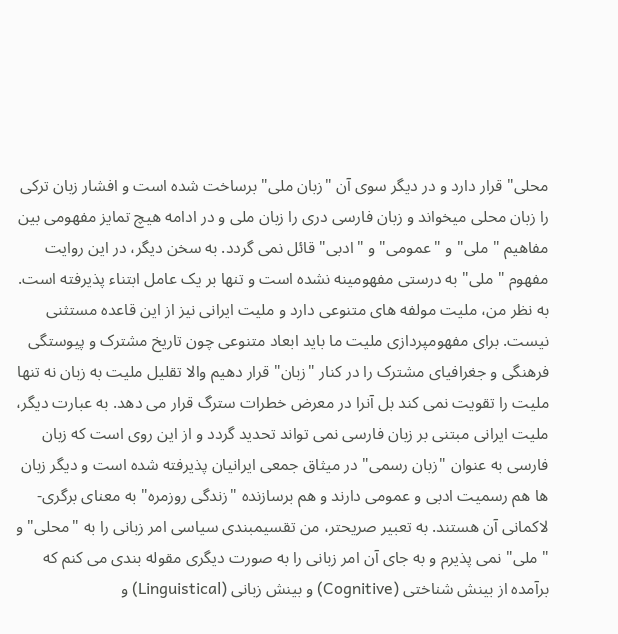محلی" قرار دارد و در دیگر سوی آن "زبان ملی" برساخت شده است و افشار زبان ترکی را زبان محلی میخواند و زبان فارسی دری را زبان ملی و در ادامه هیچ تمایز مفهومی بین مفاهیم "ملی" و "عمومی" و "ادبی" قائل نمی گردد. به سخن دیگر، در این روایت مفهوم "ملی" به درستی مفهومینه نشده است و تنها بر یک عامل ابتناء پذیرفته است. به نظر من، ملیت مولفه های متنوعی دارد و ملیت ایرانی نیز از این قاعده مستثنی نیست. برای مفهومپردازی ملیت ما باید ابعاد متنوعی چون تاریخ مشترک و پیوستگی فرهنگی و جغرافیای مشترک را در کنار "زبان" قرار دهیم والا تقلیل ملیت به زبان نه تنها  ملیت را تقویت نمی کند بل آنرا در معرض خطرات سترگ قرار می دهد. به عبارت دیگر، ملیت ایرانی مبتنی بر زبان فارسی نمی تواند تحدید گردد و از این روی است که زبان فارسی به عنوان "زبان رسمی" در میثاق جمعی ایرانیان پذیرفته شده است و دیگر زبان ها هم رسمیت ادبی و عمومی دارند و هم برسازنده "زندگی روزمره" به معنای برگری-لاکمانی آن هستند. به تعبیر صریحتر، من تقسیمبندی سیاسی امر زبانی را به "محلی" و "ملی" نمی پذیرم و به جای آن امر زبانی را به صورت دیگری مقوله بندی می کنم که برآمده از بینش شناختی (Cognitive) و بینش زبانی (Linguistical) و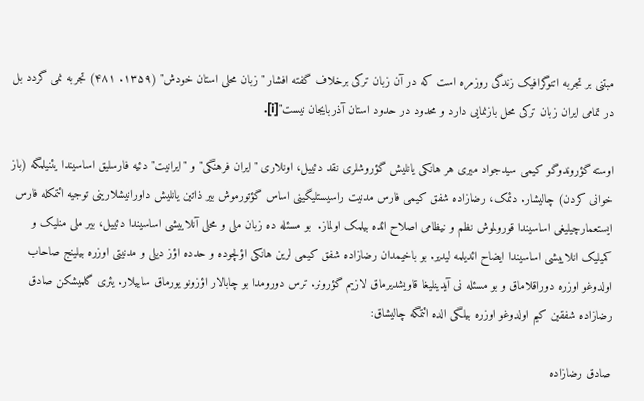مبتنی بر تجربه اتنوگرافیک زندگی روزمره است که در آن زبان ترکی برخلاف گفته افشار "زبان محلی استان خودش" (۱۳۵۹. ۴۸۱) تجربه نمی گردد بل در تمامی ایران زبان ترکی محل بازنمایی دارد و محدود در حدود استان آذربایجان نیست"[i].

اوسته گؤروندوگو کیمی سیدجواد میری هر هانکی یانلیش گؤروشلری نقد دئییل، اونلاری "ایران فرهنگی" و "ایرانیت" دئیه فارسلیق اساسیندا یئنیلمگه (باز خوانی کردن) چالیشار. دئمک، رضازاده شفق کیمی فارس مدنیت راسیستلیگینی اساس گؤتورموش بیر ذاتین یانلیش داورانیشلارینی توجیه ائتمکله فارس ایستعمارچیلیغی اساسیندا قورولموش نظم و نیظامی اصلاح ائده بیلمک اولماز.  بو مسئله ده زبان ملی و محلی آنلاییشی اساسیندا دئییل، بیر ملی منلیک و کمیلیک انلاییشی اساسیندا ایضاح ائدیلمه لیدیر. بو باخیمدان رضازاده شفق کیمی لرین هانکی اؤلچوده و حدده اؤز دیلی و مدنیتی اوزره بیلینج صاحاب اولدوغو اوزره دوراقلاماق و بو مسئله نی آیدینلیغا قاویشدیرماق لازیم گؤرونر. ترس دورومدا بو چابالار اؤزونو یورماق ساییلار. یئری گلمیشکن صادق رضازاده شفقین کیم اولدوغو اوزره بیلگی الده ائتمگه چالیشاق:

صادق رضازاده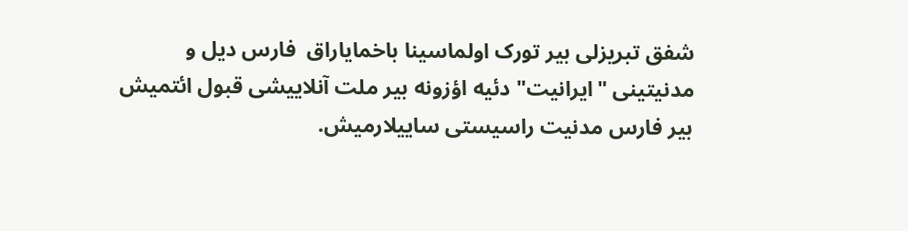شفق تبریزلی بیر تورک اولماسینا باخمایاراق  فارس دیل و مدنیتینی "ایرانیت" دئیه اؤزونه بیر ملت آنلاییشی قبول ائتمیش بیر فارس مدنیت راسیستی ساییلارمیش.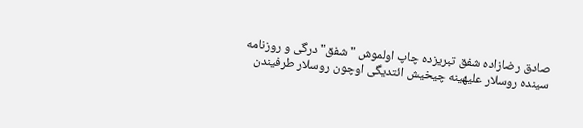صادق رضازاده شفق تبریزده چاپ اولموش "شفق" درگی و روزنامه سینده روسلار علیهینه چیخیش ائتدیگی اوچون روسلار طرفیندن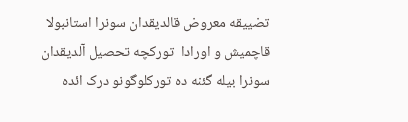تضییقه معروض قالدیقدان سونرا استانبولا قاچمیش و اورادا  تورکچه تحصیل آلدیقدان سونرا بیله گئنه ده تورکلوگونو درک ائده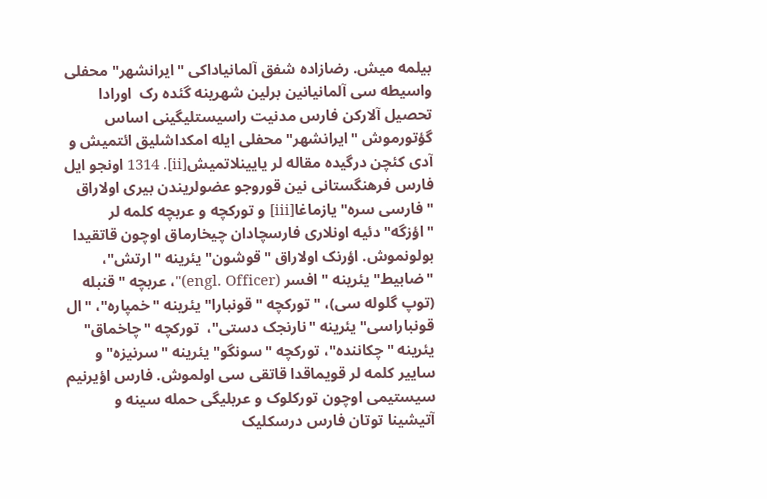بیلمه میش. رضازاده شفق آلمانیاداکی "ایرانشهر" محفلی واسیطه سی آلمانیانین برلین شهرینه گئده رک  اورادا تحصیل آلارکن فارس مدنیت راسیستلیگینی اساس گؤتورموش "ایرانشهر" محفلی ایله امکداشلیق ائتمیش و آدی کئچن درگیده مقاله لر یایینلاتمیش[ii]. 1314 اونجو ایل فارس فرهنگستانی نین قوروجو عضولریندن بیری اولاراق "فارسی سره" یازماغا[iii] و تورکچه و عربچه کلمه لر "اؤزگه" دئیه اونلاری فارسچادان چیخارماق اوچون قاتقیدا بولونموش. اؤرنک اولاراق "قوشون" یئرینه "ارتش"، "ضابیط" یئرینه "افسر (engl. Officer)"، عربچه "قنبله (توپ گلوله سی)، " تورکچه "قونبارا" یئرینه "خمپاره"، "ال قونباراسی" یئرینه "نارنجک دستی"،  تورکچه "چاخماق" یئرینه "چکاننده"، تورکچه "سونگو" یئرینه "سرنیزه" و ساییر کلمه لر قویماقدا قاتقی سی اولموش. فارس اؤیرنیم سیستیمی اوچون تورکلوک و عربلیگی حمله سینه و آتیشینا توتان فارس درسکلیک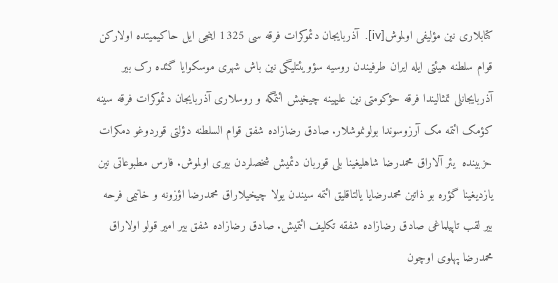کتابلاری نین مؤلیفی اولموش[iv].  آذربایجان دئموکرات فرقه سی 1325 اینجی ایل حاکیمیتده اولارکن قوام سلطنه هیئتی ایله ایران طرفیندن روسیه سؤویئتلیگی نین باش شهری موسکوایا گئده رک بیر آذربایجانلی تمثالیندا فرقه حؤکومتی نین علیهینه چیخیش ائتمگه و روسلاری آذربایجان دئموکرات فرقه سینه کؤمک ائتمه مک آرزوسوندا بولونموشلار. صادق رضازاده شفق قوام السلطنه دؤلتی قوردوغو دمکرات حزبینده  یئر آلاراق محمدرضا شاهلیغینا بلی قوربان دئمیش شخصلردن بیری اولموش. فارس مطبوعاتی نین یازدیغینا گؤره بو ذاتین محمدرضایا یالتاقلیق ائتمه سیندن یولا چیخیلاراق محمدرضا اؤزونه و خانیمی فرحه بیر لقب تاپیلماغی صادق رضازاده شفقه تکلیف ائتمیش. صادق رضازاده شفق بیر امیر قولو اولاراق محمدرضا پهلوی اوچون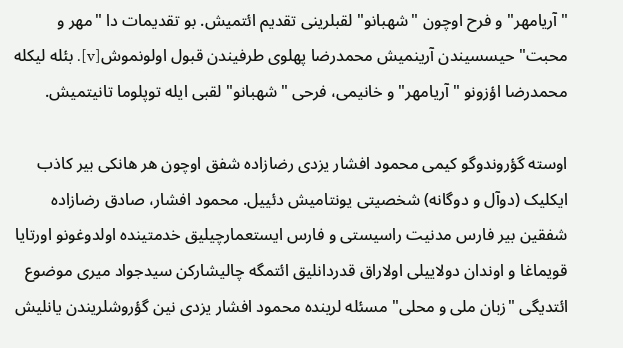"آریامهر" و فرح اوچون "شهبانو" لقبلرینی تقدیم ائتمیش. بو تقدیمات دا "مهر و محبت" حیسسیندن آرینمیش محمدرضا پهلوی طرفیندن قبول اولونموش[v]. بئله لیکله محمدرضا اؤزونو "آریامهر" و خانیمی، فرحی "شهبانو" لقبی ایله توپلوما تانیتمیش.

اوسته گؤروندوگو کیمی محمود افشار یزدی رضازاده شفق اوچون هر هانکی بیر کاذب ایکلیک (دوآل و دوگانه) شخصیتی یونتامیش دئییل. محمود افشار، صادق رضازاده شفقین بیر فارس مدنیت راسیستی و فارس ایستعمارچیلیق خدمتینده اولدوغونو اورتایا قویماغا و اوندان دولاییلی اولاراق قدردانلیق ائتمگه چالیشارکن سیدجواد میری موضوع ائتدیگی "زبان ملی و محلی" مسئله لرینده محمود افشار یزدی نین گؤروشلریندن یانلیش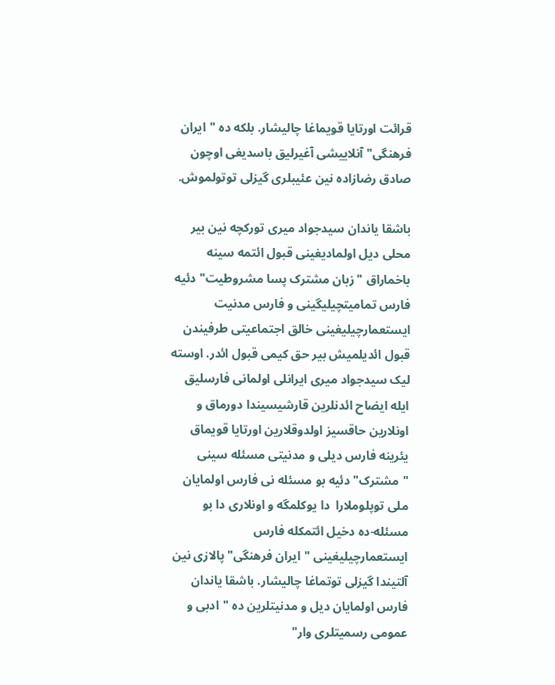قرائت اورتایا قویماغا چالیشار. بلکه ده "ایران فرهنگی" آنلاییشی آغیرلیق باسدیغی اوچون صادق رضازاده نین عئیبلری گیزلی توتولموش.

باشقا یاندان سیدجواد میری تورکچه نین بیر محلی دیل اولمادیغینی قبول ائتمه سینه باخماراق "زبان مشترک پسا مشروطیت" دئیه فارس تمامیتچیلیگینی و فارس مدنیت ایستعمارچیلیغینی خالق اجتماعیتی طرفیندن قبول ائدیلمیش بیر حق کیمی قبول ائدر. اوسته لیک سیدجواد میری ایرانلی اولمانی فارسلیق ایله ایضاح ائدنلرین قارشیسیندا دورماق و اونلارین حاقسیز اولدوقلارین اورتایا قویماق یئرینه فارس دیلی و مدنیتی مسئله سینی "مشترک" دئیه بو مسئله نی فارس اولمایان ملی توپلوملارا  دا یوکلمگه و اونلاری دا بو مسئله-ده دخیل ائتمکله فارس ایستعمارچیلیغینی "ایران فرهنگی" پالازی نین آلتیندا گیزلی توتماغا چالیشار. باشقا یاندان فارس اولمایان دیل و مدنیتلرین ده "ادبی و عمومی رسمیتلری وار"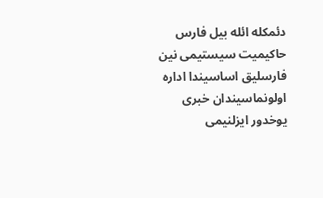دئمکله ائله بیل فارس حاکیمیت سیستیمی نین فارسلیق اساسیندا اداره اولونماسیندان خبری یوخدور ایزلنیمی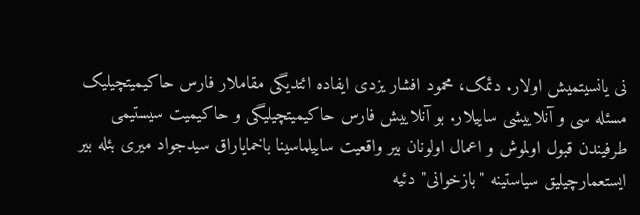نی یانسیتمیش اولار. دئمک، محمود افشار یزدی ایفاده ائتدیگی مقاملار فارس حاکیمیتچیلیک مسئله سی و آنلاییشی ساییلار. بو آنلاییش فارس حاکیمیتچیلیگی و حاکیمیت سیستیمی طرفیندن قبول اولموش و اعمال اولونان بیر واقعیت ساییلماسینا باخمایاراق سیدجواد میری بئله بیر ایستعمارچیلیق سیاستینه "بازخوانی" دئیه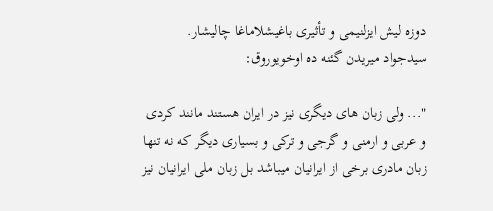دوزه لیش ایزلنیمی و تأثیری باغیشلاماغا چالیشار. سیدجواد میریدن گئنه ده اوخویوروق:

"... ولی زبان های دیگری نیز در ایران هستند مانند کردی و عربی و ارمنی و گرجی و ترکی و بسیاری دیگر که نه تنها زبان مادری برخی از ایرانیان میباشد بل زبان ملی ایرانیان نیز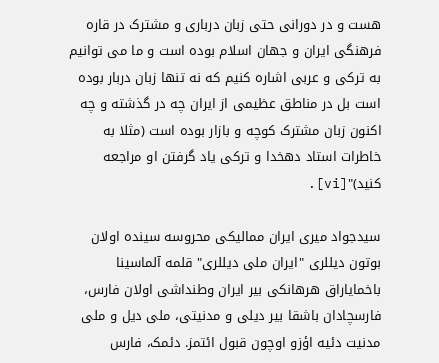هست و در دورانی حتی زبان درباری و مشترک در قاره فرهنگی ایران و جهان اسلام بوده است و ما می توانیم به ترکی و عربی اشاره کنیم که نه تنها زبان دربار بوده است بل در مناطق عظیمی از ایران چه در گذشته و چه اکنون زبان مشترک کوچه و بازار بوده است (مثلا به خاطرات استاد دهخدا و ترکی یاد گرفتن او مراجعه کنید)"[vi].

سیدجواد میری ایران ممالیکی محروسه سینده اولان بوتون دیللری "ایران ملی دیللری" قلمه آلماسینا باخمایاراق هرهانکی بیر ایران وطنداشی اولان فارس، فارسچادان باشقا بیر دیلی و مدنیتی، ملی دیل و ملی مدنیت دئیه اؤزو اوچون قبول ائتمز. دئمک، فارس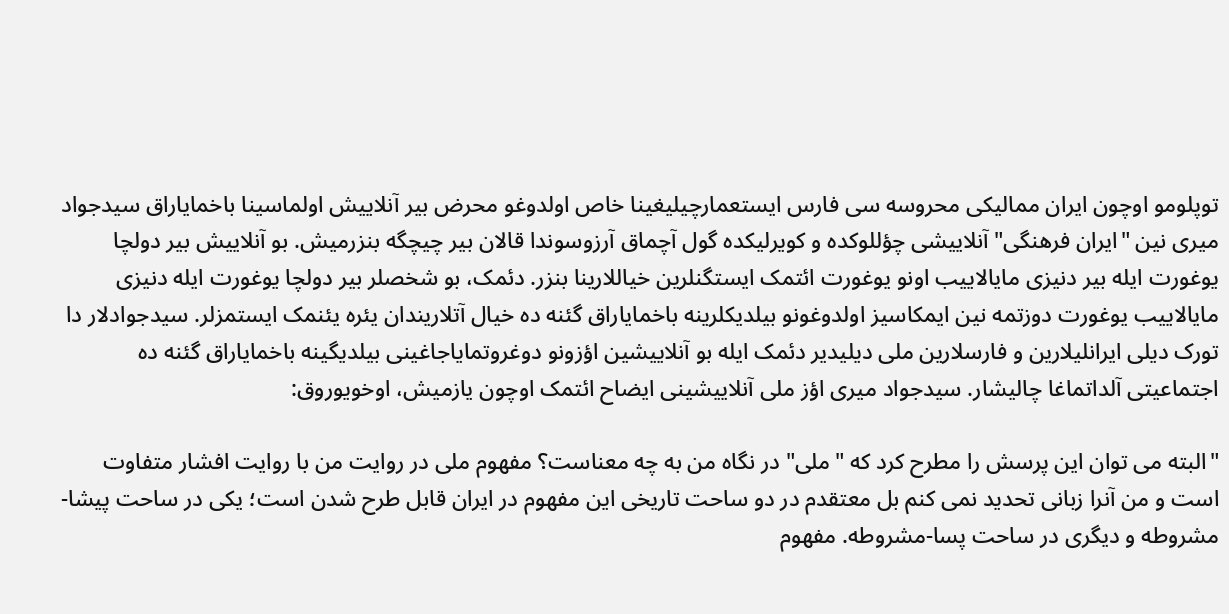توپلومو اوچون ایران ممالیکی محروسه سی فارس ایستعمارچیلیغینا خاص اولدوغو محرض بیر آنلاییش اولماسینا باخمایاراق سیدجواد میری نین "ایران فرهنگی" آنلاییشی چؤللوکده و کویرلیکده گول آچماق آرزوسوندا قالان بیر چیچگه بنزرمیش. بو آنلاییش بیر دولچا یوغورت ایله بیر دنیزی مایالاییب اونو یوغورت ائتمک ایستگنلرین خیاللارینا بنزر. دئمک، بو شخصلر بیر دولچا یوغورت ایله دنیزی مایالاییب یوغورت دوزتمه نین ایمکاسیز اولدوغونو بیلدیکلرینه باخمایاراق گئنه ده خیال آتلاریندان یئره یئنمک ایستمزلر. سیدجوادلار دا تورک دیلی ایرانلیلارین و فارسلارین ملی دیلیدیر دئمک ایله بو آنلاییشین اؤزونو دوغروتمایاجاغینی بیلدیگینه باخمایاراق گئنه ده اجتماعیتی آلداتماغا چالیشار. سیدجواد میری اؤز ملی آنلاییشینی ایضاح ائتمک اوچون یازمیش، اوخویوروق:

"البته می توان این پرسش را مطرح کرد که "ملی" در نگاه من به چه معناست؟ مفهوم ملی در روایت من با روایت افشار متفاوت است و من آنرا زبانی تحدید نمی کنم بل معتقدم در دو ساحت تاریخی این مفهوم در ایران قابل طرح شدن است؛ یکی در ساحت پیشا-مشروطه و دیگری در ساحت پسا-مشروطه. مفهوم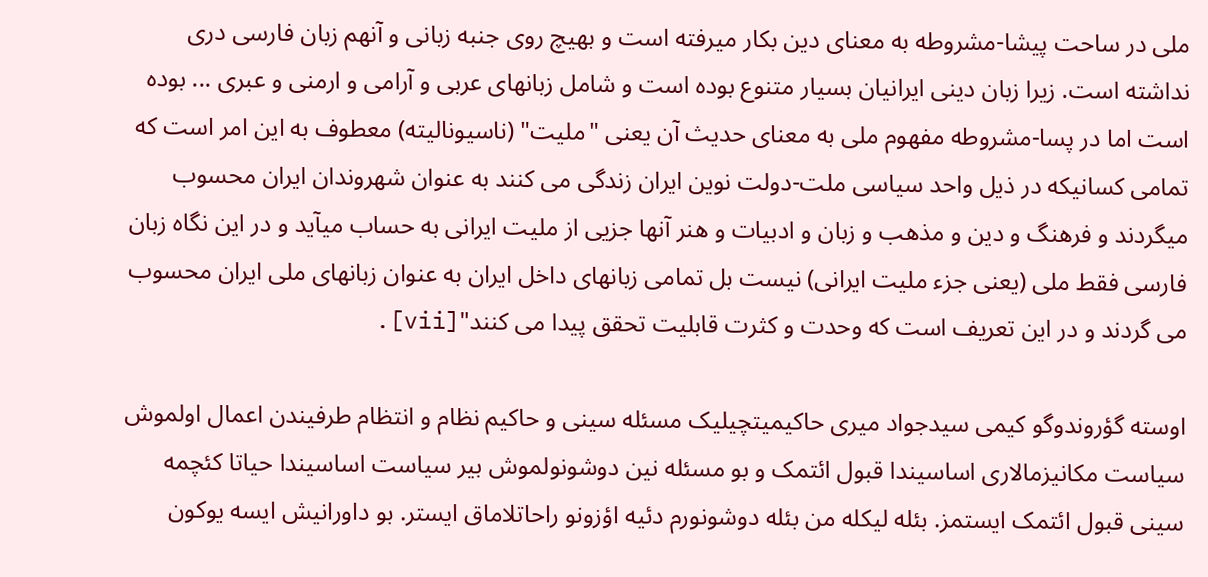ملی در ساحت پیشا-مشروطه به معنای دین بکار میرفته است و بهیچ روی جنبه زبانی و آنهم زبان فارسی دری نداشته است. زیرا زبان دینی ایرانیان بسیار متنوع بوده است و شامل زبانهای عربی و آرامی و ارمنی و عبری ... بوده است اما در پسا-مشروطه مفهوم ملی به معنای حدیث آن یعنی "ملیت" (ناسیونالیته) معطوف به این امر است که تمامی کسانیکه در ذیل واحد سیاسی ملت-دولت نوین ایران زندگی می کنند به عنوان شهروندان ایران محسوب میگردند و فرهنگ و دین و مذهب و زبان و ادبیات و هنر آنها جزیی از ملیت ایرانی به حساب میآید و در این نگاه زبان فارسی فقط ملی (یعنی جزء ملیت ایرانی) نیست بل تمامی زبانهای داخل ایران به عنوان زبانهای ملی ایران محسوب می گردند و در این تعریف است که وحدت و کثرت قابلیت تحقق پیدا می کنند"[vii].

اوسته گؤروندوگو کیمی سیدجواد میری حاکیمیتچیلیک مسئله سینی و حاکیم نظام و انتظام طرفیندن اعمال اولموش سیاست مکانیزمالاری اساسیندا قبول ائتمک و بو مسئله نین دوشونولموش بیر سیاست اساسیندا حیاتا کئچمه سینی قبول ائتمک ایستمز. بئله لیکله من بئله دوشونورم دئیه اؤزونو راحاتلاماق ایستر. بو داورانیش ایسه یوکون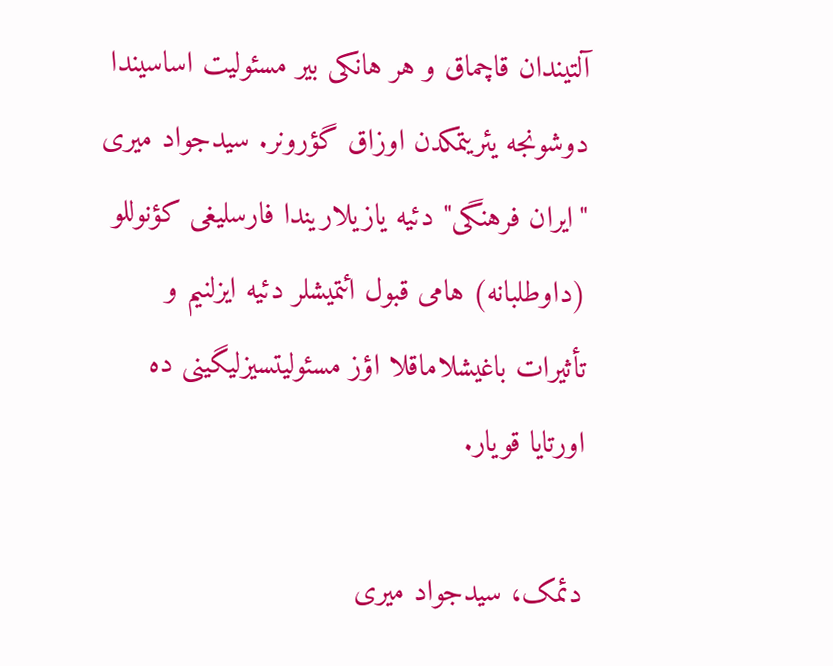آلتیندان قاچماق و هر هانکی بیر مسئولیت اساسیندا دوشونجه یئریتمکدن اوزاق گؤرونر. سیدجواد میری "ایران فرهنگی" دئیه یازیلاریندا فارسلیغی کؤنوللو (داوطلبانه) هامی قبول ائتمیشلر دئیه ایزلنیم و تأثیرات باغیشلاماقلا اؤز مسئولیتسیزلیگینی ده اورتایا قویار.

دئمک، سیدجواد میری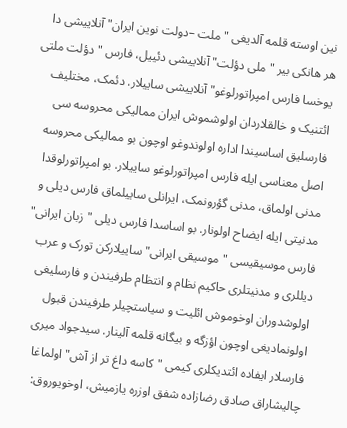نین اوسته قلمه آلدیغی "ملت –دولت نوین ایران" آنلاییشی دا هر هانکی بیر "ملی دؤلت" آنلاییشی دئییل، فارس "دؤلت ملتی یوخسا فارس امپراتورلوغو" آنلاییشی ساییلار. دئمک، مختلیف ائتنیک و خالقلاردان اولوشموش ایران ممالیکی محروسه سی فارسلیق اساسیندا اداره اولوندوغو اوچون بو ممالیکی محروسه اصل معناسی ایله فارس امپراتورلوغو ساییلار. بو امپراتورلوقدا مدنی اولماق، مدنی گؤرونمک، ایرانلی ساییلماق فارس دیلی و مدنیتی ایله ایضاح اولونار. بو اساسدا فارس دیلی "زبان ایرانی" فارس موسیقیسی "موسیقی ایرانی" ساییلارکن تورک و عرب دیللری و مدنیتلری حاکیم نظام و انتظام طرفیندن و فارسلیغی اولوشدوران اوخوموش ائلیت و سیاستچیلر طرفیندن قبول اولونمادیغی اوچون اؤزگه و بیگانه قلمه آلینار. سیدجواد میری فارسلار ایفاده ائتدیکلری کیمی "کاسه داغ تر از آش" اولماغا چالیشاراق صادق رضازاده شفق اوزره یازمیش، اوخویوروق: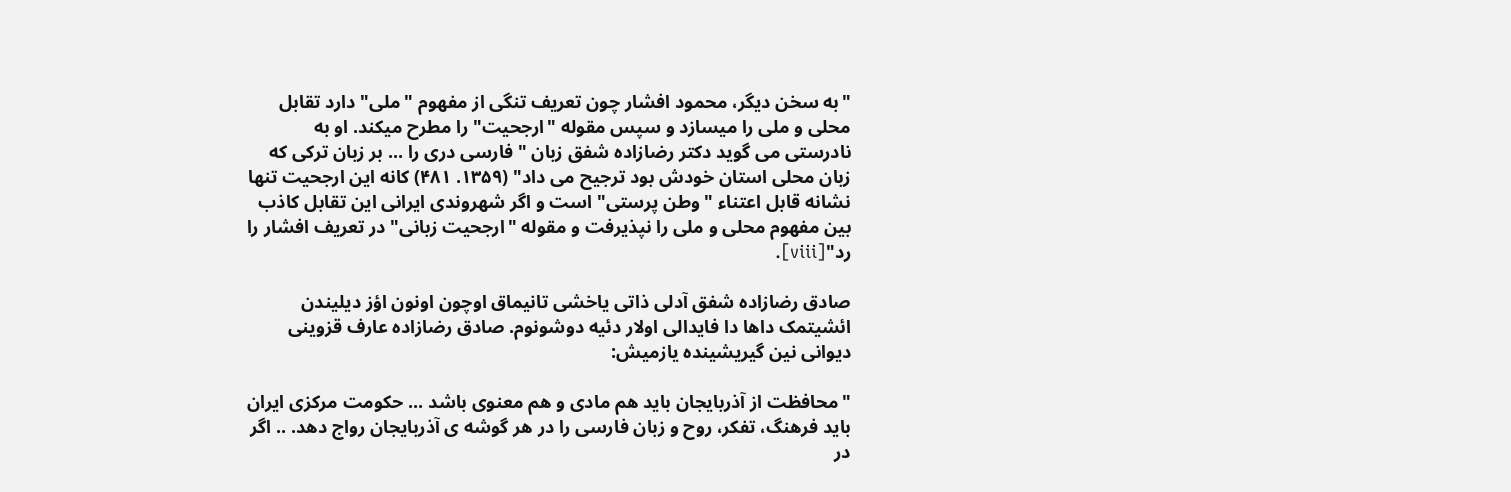"به سخن دیگر، محمود افشار چون تعریف تنگی از مفهوم "ملی" دارد تقابل محلی و ملی را میسازد و سپس مقوله "ارجحیت" را مطرح میکند. او به نادرستی می گوید دکتر رضازاده شفق زبان "فارسی دری را ... بر زبان ترکی که زبان محلی استان خودش بود ترجیح می داد" (۱۳۵۹. ۴۸۱) کانه این ارجحیت تنها نشانه قابل اعتناء "وطن پرستی" است و اگر شهروندی ایرانی این تقابل کاذب بین مفهوم محلی و ملی را نپذیرفت و مقوله "ارجحیت زبانی" در تعریف افشار را رد"[viii].

صادق رضازاده شفق آدلی ذاتی یاخشی تانیماق اوچون اونون اؤز دیلیندن ائشیتمک داها دا فایدالی اولار دئیه دوشونوم. صادق رضازاده عارف قزوینی دیوانی نین گیریشینده یازمیش:

"محافظت از آذربایجان باید هم مادی و هم معنوی باشد ... حکومت مرکزی ایران باید فرهنگ، تفکر، روح و زبان فارسی را در هر گوشه ی آذربایجان رواج دهد. .. اگر در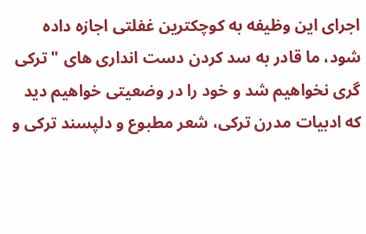اجرای این وظیفه به کوچکترین غفلتی اجازه داده شود، ما قادر به سد کردن دست انداری های "ترکی گری نخواهیم شد و خود را در وضعیتی خواهیم دید که ادبیات مدرن ترکی، شعر مطبوع و دلپسند ترکی و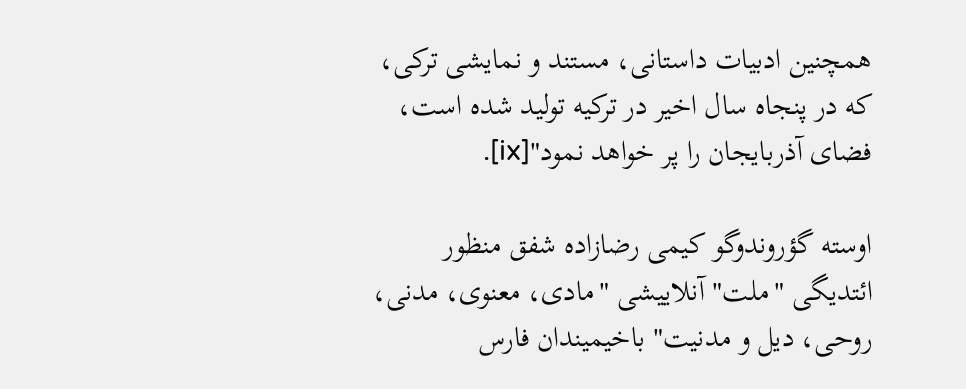همچنین ادبیات داستانی، مستند و نمایشی ترکی، که در پنجاه سال اخیر در ترکیه تولید شده است، فضای آذربایجان را پر خواهد نمود"[ix].

اوسته گؤروندوگو کیمی رضازاده شفق منظور ائتدیگی "ملت" آنلاییشی "مادی، معنوی، مدنی، روحی، دیل و مدنیت" باخیمیندان فارس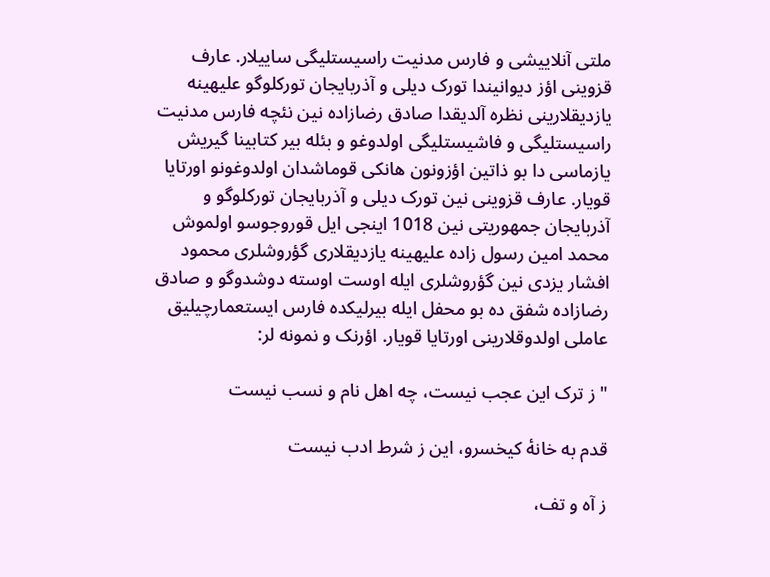ملتی آنلاییشی و فارس مدنیت راسیستلیگی ساییلار. عارف قزوینی اؤز دیوانیندا تورک دیلی و آذربایجان تورکلوگو علیهینه یازدیقلارینی نظره آلدیقدا صادق رضازاده نین نئچه فارس مدنیت راسیستلیگی و فاشیستلیگی اولدوغو و بئله بیر کتابینا گیریش یازماسی دا بو ذاتین اؤزونون هانکی قوماشدان اولدوغونو اورتایا قویار. عارف قزوینی نین تورک دیلی و آذربایجان تورکلوگو و آذربایجان جمهوریتی نین 1018 اینجی ایل قوروجوسو اولموش محمد امین رسول زاده علیهینه یازدیقلاری گؤروشلری محمود افشار یزدی نین گؤروشلری ایله اوست اوسته دوشدوگو و صادق رضازاده شفق ده بو محفل ایله بیرلیکده فارس ایستعمارچیلیق عاملی اولدوقلارینی اورتایا قویار. اؤرنک و نمونه لر:

" ز ترک این عجب نیست، چه اهل نام و نسب نیست

قدم به خانۀ کیخسرو، این ز شرط ادب نیست

ز آه و تف،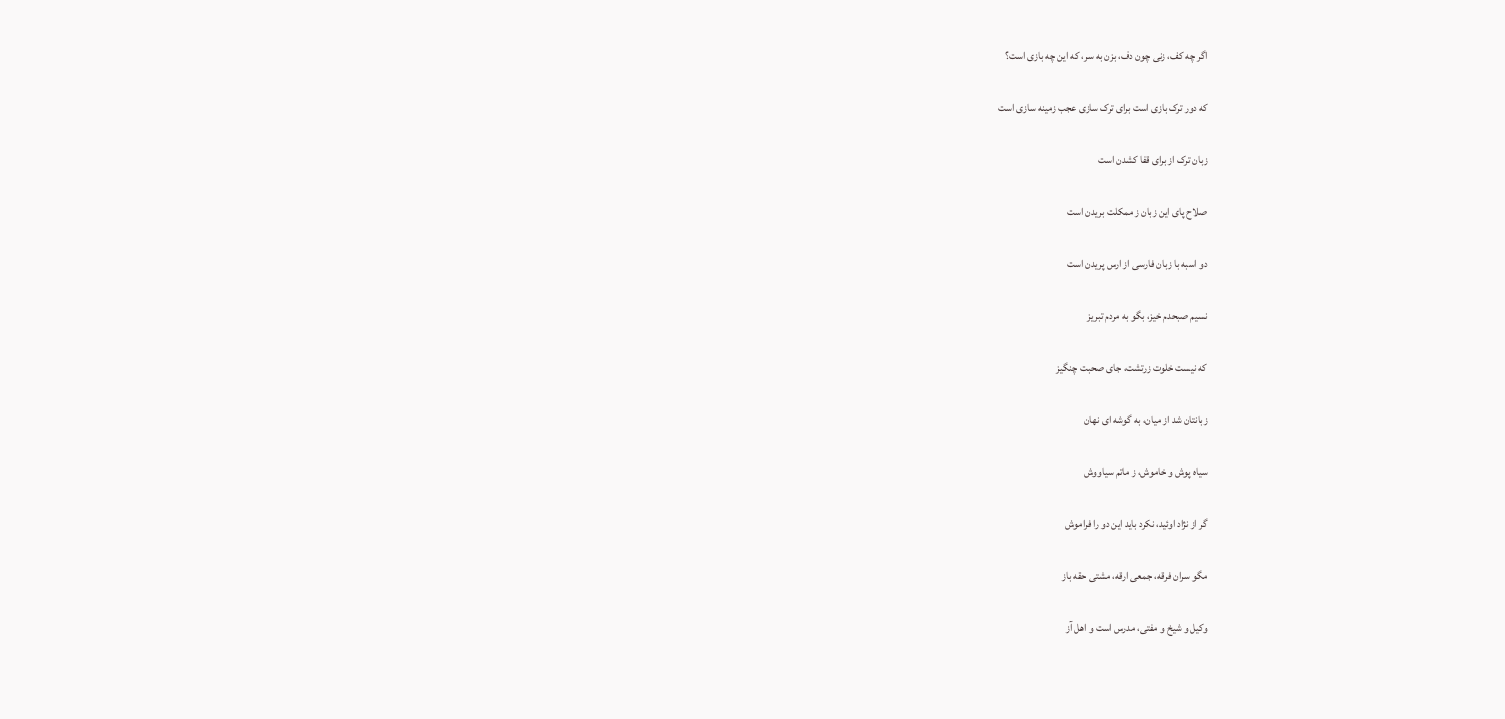اگر چه کف، زنی چون دف، بزن به سر، که این چه بازی است؟

که دور ترک بازی است برای ترک سازی عجب زمینه سازی است

زبان ترک از برای قفا کشدن است

صلاح پای این زبان ز ممکلت بریدن است

دو اسبه با زبان فارسی از ارس پریدن است

نسیم صبحدم خیز، بگو به مردم تبریز

که نیست خلوت زرتشت، جای صحبت چنگیز

زبانتان شد از میان، به گوشه ای نهان

سیاه پوش و خاموش، ز ماتم سیاووش

گر از نژاد اوئید، نکرد باید این دو را فراموش

مگو سران فرقه، جمعی ارقه، مشتی حقه باز

وکیل و شیخ و مفتی، مدرس است و اهل آز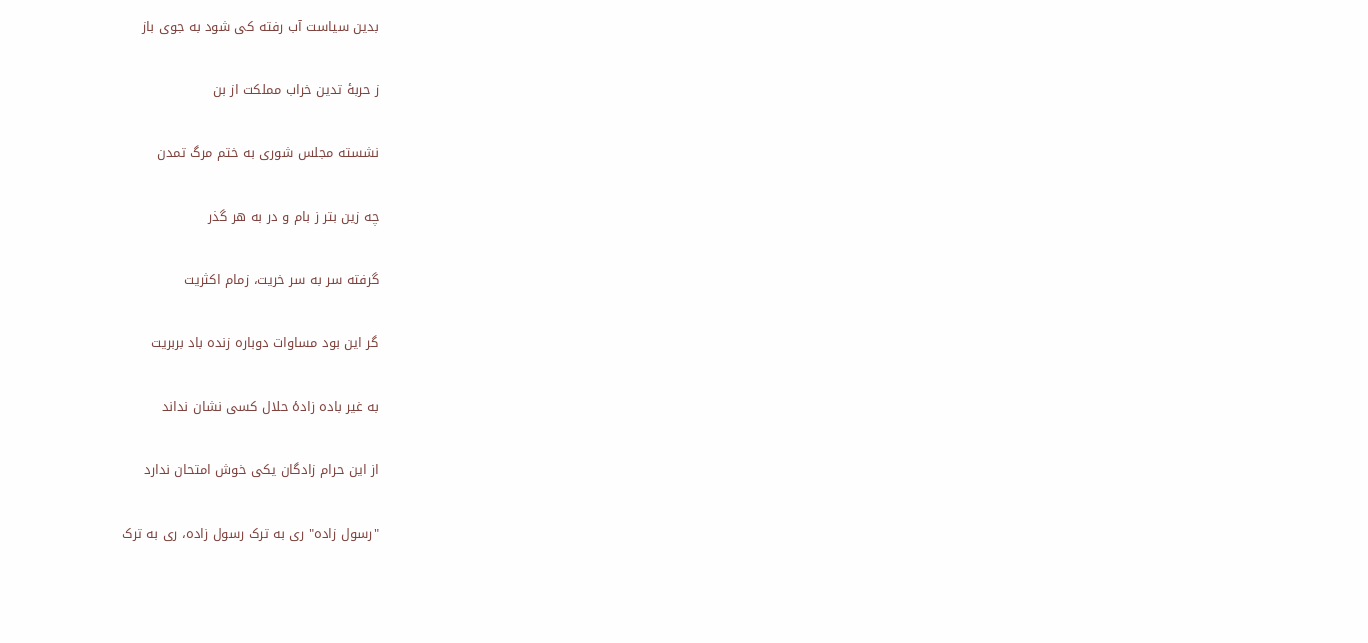بدین سیاست آب رفته کی شود به جوی باز

ز حربۀ تدین خراب مملکت از بن

نشسته مجلس شوری به ختم مرگ تمدن

چه زین بتر ز بام و در به هر گذر

گرفته سر به سر خریت، زمام اکثریت

گر این بود مساوات دوباره زنده باد بربریت

به غیر باده زادۀ حلال کسی نشان نداند

از این حرام زادگان یکی خوش امتحان ندارد

"رسول زاده" ری به ترک رسول زاده، ری به ترک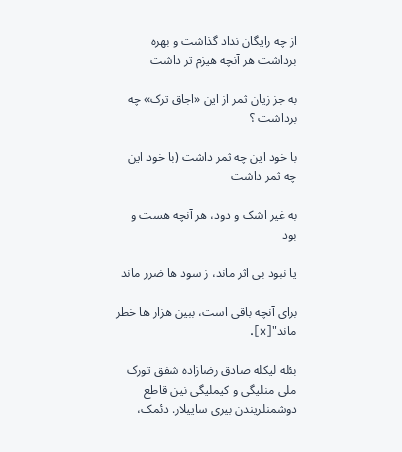از چه رایگان نداد گذاشت و بهره برداشت هر آنچه هیزم تر داشت

به جز زیان ثمر از این «اجاق ترک» چه برداشت ؟

با خود این چه ثمر داشت (با خود این چه ثمر داشت

به غیر اشک و دود، هر آنچه هست و بود

یا نبود بی اثر ماند، ز سود ها ضرر ماند

برای آنچه باقی است، ببین هزار ها خطر ماند"[x].

بئله لیکله صادق رضازاده شفق تورک ملی منلیگی و کیملیگی نین قاطع دوشمنلریندن بیری ساییلار. دئمک،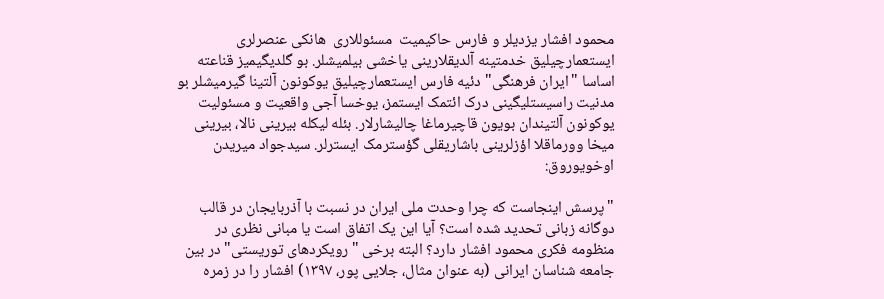محمود افشار یزدیلر و فارس حاکیمیت  مسئوللاری  هانکی عنصرلری ایستعمارچیلیق خدمتینه آلدیقلارینی یاخشی بیلمیشلر. بو گلدیگیمیز قناعته اساسا "ایران فرهنگی" دئیه فارس ایستعمارچیلیق یوکونون آلتینا گیرمیشلر بو مدنیت راسیستلیگینی درک ائتمک ایستمز، یوخسا آجی واقعیت و مسئولیت یوکونون آلتیندان بویون قاچیرماغا چالیشارلار. بئله لیکله بیرینی نالا، بیرینی میخا وورماقلا اؤزلرینی باشاریقلی گؤسترمک ایسترلر. سیدجواد میریدن اوخویوروق:

"پرسش اینجاست که چرا وحدت ملی ایران در نسبت با آذربایجان در قالب دوگانه زبانی تحدید شده است؟ آیا این یک اتفاق است یا مبانی نظری در منظومه فکری محمود افشار دارد؟ البته برخی "رویکردهای توریستی" در بین جامعه شناسان ایرانی (به عنوان مثال، جلایی پور، ۱۳۹۷) افشار را در زمره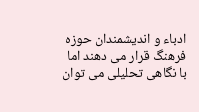ادباء و اندیشمندان حوزه فرهنگ قرار می دهند اما با نگاهی تحلیلی می توان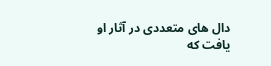دال های متعددی در آثار او یافت که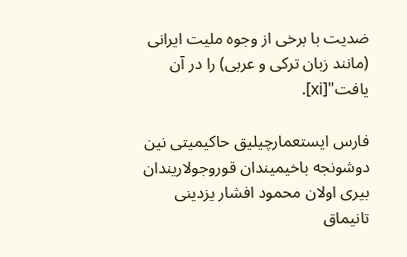ضدیت با برخی از وجوه ملیت ایرانی (مانند زبان ترکی و عربی) را در آن یافت"[xi].

فارس ایستعمارچیلیق حاکیمیتی نین دوشونجه باخیمیندان قوروجولاریندان بیری اولان محمود افشار یزدینی تانیماق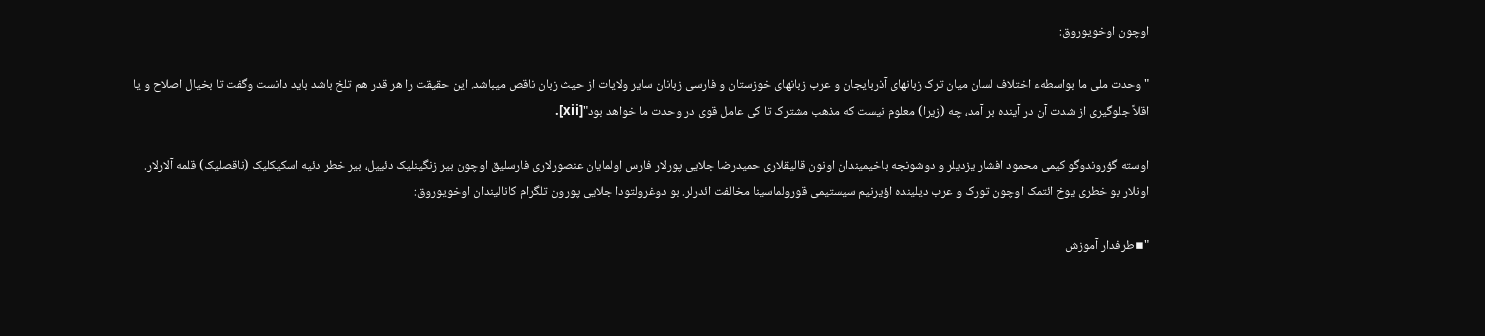اوچون اوخویوروق:

"وحدت ملی ما بواسطهء اختلاف لسان میان ترک زبانهای آذربایجان و عرب زبانهای خوزستان و فارسی زبانان سایر ولایات از حیث زبان ناقص میباشد. این حقیقت را هر قدر هم تلخ باشد باید دانست وگفت تا بخیال اصلاح و یا اقلاً جلوگیری از شدت آن در آینده بر آمد، چه (زیرا) معلوم نیست که مذهب مشترک تا کی عامل قوی در وحدت ما خواهد بود"[xii].

اوسته گؤروندوگو کیمی محمود افشار یزدیلر و دوشونجه باخیمیندان اونون قالیقلاری حمیدرضا جلایی پورلار فارس اولمایان عنصورلاری فارسلیق اوچون بیر زنگینلیک دئییل، بیر خطر دئیه اسکیکلیک (ناقصلیک) قلمه آلارلار. اونلار بو خطری یوخ ائتمک اوچون تورک و عرب دیلینده اؤیرنیم سیستیمی قورولماسینا مخالفت ائدرلر. بو دوغرولتودا جلایی پورون تلگرام کانالیندان اوخویوروق:

"▪طرفدار آموزش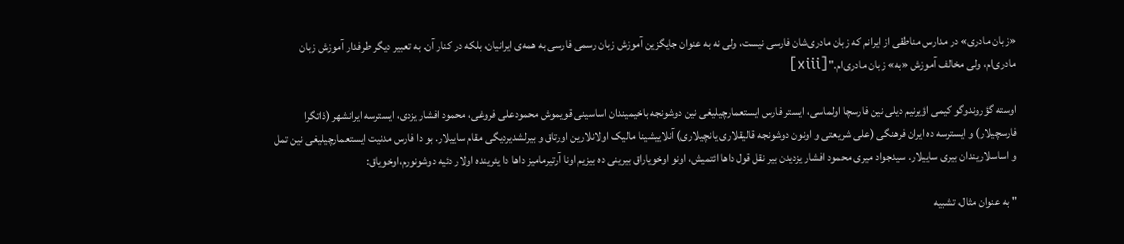«زبان مادری» در مدارس مناطقی از ایرانم که زبان مادری‌شان فارسی نیست‌‌، ولی نه به عنوان جایگزین آموزش زبان رسمی فارسی به همه‌ی ایرانیان، بلکه در کنار آن. به تعبیر دیگر طرفدار آموزش زبان مادری‌ام، ولی مخالف آموزش «به» زبان مادری‌ام."[xiii]

اوسته گؤروندوگو کیمی اؤیرنیم دیلی نین فارسچا اولماسی، ایستر فارس ایستعمارچیلیغی نین دوشونجه باخیمیندان اساسینی قویموش محمودعلی فروغی، محمود افشار یزدی، ایسترسه ایرانشهر (ذاتگرا فارسچیلار) و ایسترسه ده ایران فرهنگی (علی شریعتی و اونون دوشونجه قالیقلاری یانچیلاری) آنلاییشینا مالیک اولانلارین اورتاق و بیرلشدیردیگی مقام ساییلار. بو دا فارس مدنیت ایستعمارچیلیغی نین تمل و اساسلاریندان بیری ساییلار. سیدجواد میری محمود افشار یزدیدن بیر نقل قول داها ائتمیش، اونو اوخویاراق بیرینی ده بیزیم اونا آرتیرمامیز داها دا یئرینده اولار دئیه دوشونورم،اوخویاق:

" به عنوان مثال، تشبیه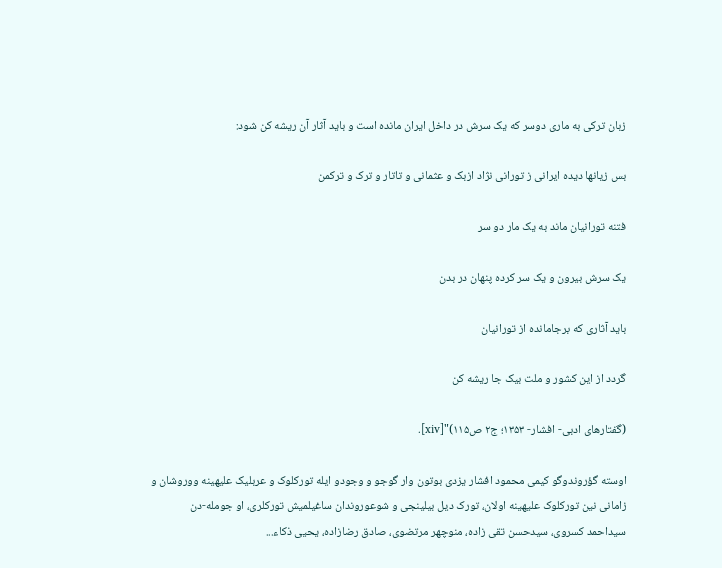زبان ترکی به ماری دوسر که یک سرش در داخل ایران مانده است و باید آثار آن ریشه کن شود:

بس زیانها دیده ایرانی ز تورانی نژاد ازبک و عثمانی و تاتار و ترک و ترکمن

فتنه تورانیان ماند به یک مار دو سر

یک سرش بیرون و یک سر کرده پنهان در بدن

باید آثاری که برجامانده از تورانیان

گردد از این کشور و ملت بیک جا ریشه کن

(گفتارهای ادبی- افشار- ۱۳۵۳؛ ج۲ ص۱۱۵)"[xiv].

اوسته گؤروندوگو کیمی محمود افشار یزدی بوتون وار گوجو و وجودو ایله تورکلوک و عربلیک علیهینه ووروشان و زامانی نین تورکلوک علیهینه اولان، تورک دیل بیلینجی و شوعوروندان ساغیلمیش تورکلری، او جومله-دن سیداحمد کسروی، سیدحسن تقی زاده، منوچهر مرتضوی، صادق رضازاده، یحیی ذکاء...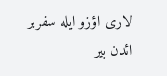لاری اؤزو ایله سفربر ائدن بیر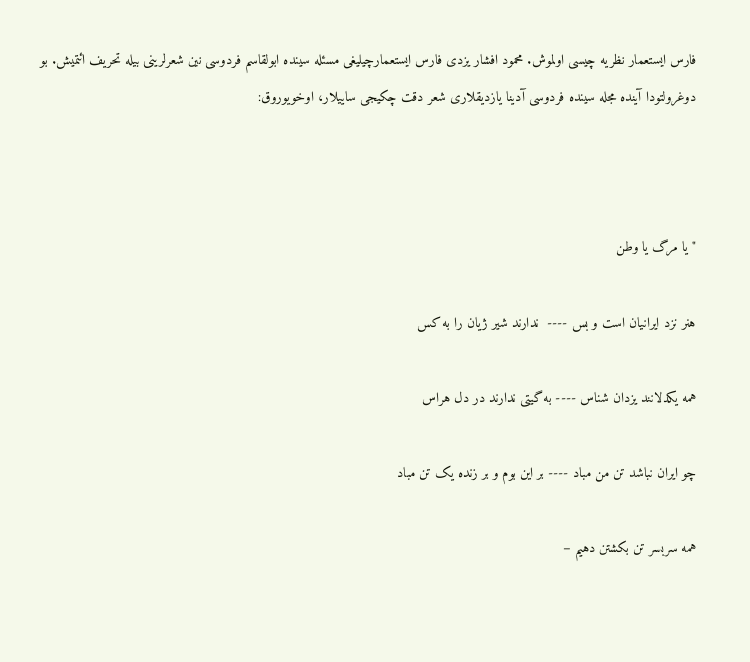فارس ایستعمار نظریه چیسی اولموش. محمود افشار یزدی فارس ایستعمارچیلیغی مسئله سینده ابولقاسم فردوسی نین شعرلرینی بیله تحریف ائتمیش. بو دوغرولتودا آینده مجله سینده فردوسی آدینا یازدیقلاری شعر دقت چکیجی ساییلار، اوخویوروق:



"یا مرگ یا وطن

هنر نزد ایرانیان است و بس ----  ندارند شیر ژیان را به کس

همه یکدلانند یزدان شناس ---- به گیتی ندارند در دل هراس

چو ایران نباشد تن من مباد ---- بر این بوم و بر زنده یک تن مباد

همه سربسر تن بکشتن دهیم –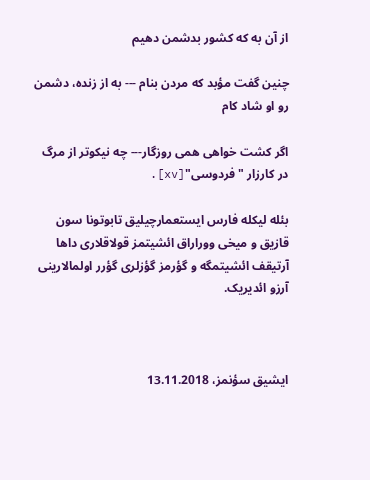از آن به که کشور بدشمن دهیم

چنین گفت مؤبد که مردن بنام --- به از زنده، دشمن رو او شاد کام

اگر کشت خواهی همی روزگار--- چه نیکوتر از مرگ در کارزار "فردوسی"[xv].

بئله لیکله فارس ایستعمارچیلیق تابوتونا سون قازیق و میخی ووراراق ائشیتمز قولاقلاری داها آرتیقف ائشیتمگه و گؤرمز گؤزلری گؤرر اولمالارینی آرزو ائدیریک.



ایشیق سؤنمز، 13.11.2018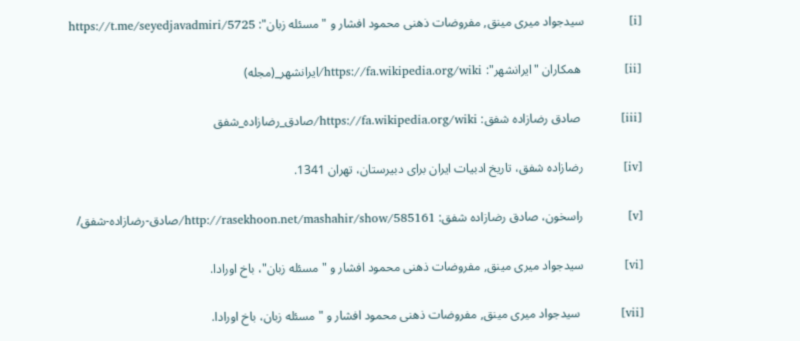[i]           سیدجواد میری مینق, مفروضات ذهنی محمود افشار و "مسئله زبان": https://t.me/seyedjavadmiri/5725

[ii]           همکاران "ایرانشهر": https://fa.wikipedia.org/wiki/ایرانشهر_(مجله)

[iii]          صادق رضازاده شفق: https://fa.wikipedia.org/wiki/صادق_رضازاده_شفق

[iv]          رضازاده شفق، تاریخ ادبیات ایران برای دبیرستان، تهران 1341.

[v]           راسخون، صادق رضازاده شفق: http://rasekhoon.net/mashahir/show/585161/صادق-رضازاده-شفق/

[vi]          سیدجواد میری مینق, مفروضات ذهنی محمود افشار و "مسئله زبان"، باخ اورادا.

[vii]          سیدجواد میری مینق, مفروضات ذهنی محمود افشار و "مسئله زبان، باخ اورادا.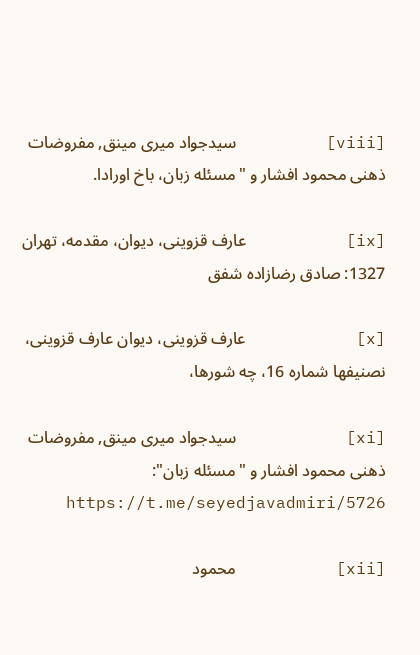[viii]         سیدجواد میری مینق, مفروضات ذهنی محمود افشار و "مسئله زبان، باخ اورادا.

[ix]          عارف قزوینی، دیوان، مقدمه، تهران 1327: صادق رضازاده شفق

[x]           عارف قزوینی، دیوان عارف قزوینی، نصنیفها شماره 16، چه شورها،

[xi]           سیدجواد میری مینق, مفروضات ذهنی محمود افشار و "مسئله زبان": https://t.me/seyedjavadmiri/5726

[xii]          محمود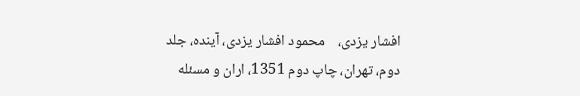افشار یزدی،    محمود افشار یزدی، آینده، جلد دوم، تهران، چاپ دوم 1351، اران و مسئله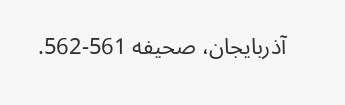آذربایجان، صحیفه 561-562.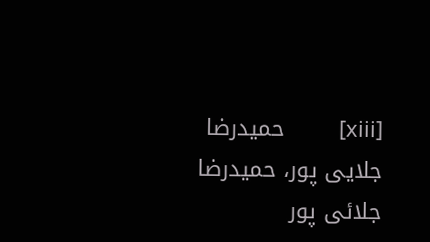[xiii]         حمیدرضا جلایی پور، حمیدرضا جلائی پور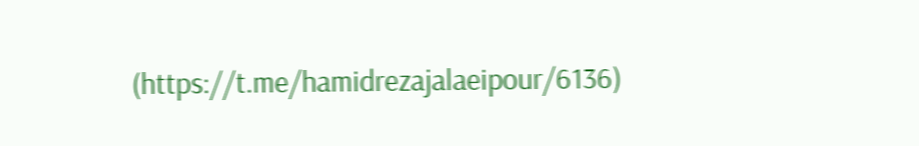(https://t.me/hamidrezajalaeipour/6136)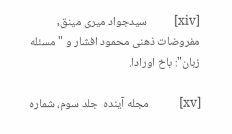[xiv]         سیدجواد میری مینق, مفروضات ذهنی محمود افشار و "مسئله زبان": باخ اورادا.

[xv]          مجله آینده  جلد سوم، شماره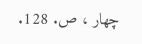چهار ، ص. 128.